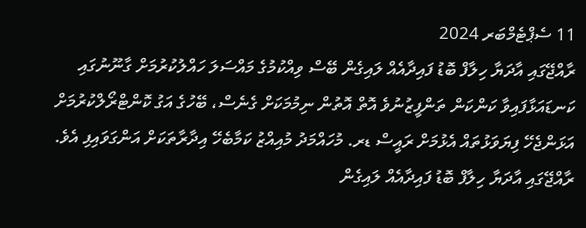11 ސެޕްޓެމްބަރ 2024
ރާއްޖޭގައި އާދަޔާ ހިލާފް ބޮޑު ފައިދާއެއް ލައިގެން ބޭސް ވިއްކުމުގެ މައްސަލަ ހައްލުކުރުމަށް ގާނޫނުގައި ކަނޑައަޅާފައިވާ ކަންކަން ތަންފީޒުނުވެ އޮތް އޮތުން ނިމުމަކަށް ގެނެސް، ބޭހުގެ އަގު ކޮންޓްރޯލްކުރުމަށް އަޅަންޖެހޭ ފިޔަވަޅުތައް އެޅުމަށް ރައީސް ޑރ. މުހައްމަދު މުއިއްޒު ކަމާބެހޭ އިދާރާތަކަށް އަންގަވައިފި އެވެ.
ރާއްޖޭގައި އާދަޔާ ހިލާފް ބޮޑު ފައިދާއެއް ލައިގެން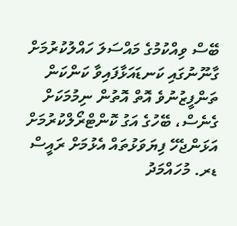ބޭސް ވިއްކުމުގެ މައްސަލަ ހައްލުކުރުމަށް ގާނޫނުގައި ކަނޑައަޅާފައިވާ ކަންކަން ތަންފީޒުނުވެ އޮތް އޮތުން ނިމުމަކަށް ގެނެސް، ބޭހުގެ އަގު ކޮންޓްރޯލްކުރުމަށް އަޅަންޖެހޭ ފިޔަވަޅުތައް އެޅުމަށް ރައީސް ޑރ. މުހައްމަދު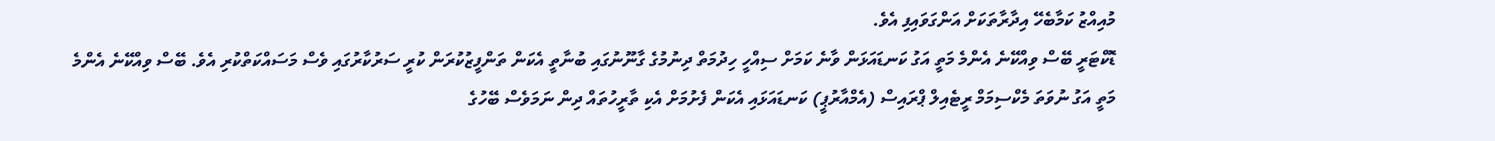މުއިއްޒު ކަމާބެހޭ އިދާރާތަކަށް އަންގަވައިފި އެވެ.
ޑޮކްޓަރީ ބޭސް ވިއްކޭނެ އެންމެ މަތީ އަގު ކަނޑައަޅަން ވާނެ ކަމަށް ސިއްހީ ހިދުމަތް ދިނުމުގެ ގާނޫނުގައި ބުނާތީ އެކަން ތަންފީޒުކުރަން ކުރީ ސަރުކާރުގައި ވެސް މަސައްކަތްކުރި އެވެ. ބޭސް ވިއްކޭނެ އެންމެ މަތީ އަގު ނުވަތަ މެކްސިމަމް ރީޓެއިލް ޕްރައިސް (އެމްއާރުޕީ) ކަނޑައަޅައި އެކަން ފެށުމަށް އެކި ތާރީހުތައް ދިން ނަމަވެސް ބޭހުގެ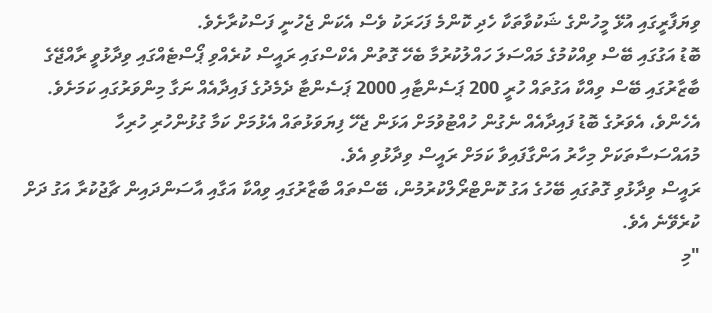ވިޔަފާރީގައި އުޅޭ މީހުންގެ ޝަކުވާތަކާ ހެދި ކޮންމެ ފަހަރަކު ވެސް އެކަން ޖެހުނީ ފަސްކުރާށެވެ.
ބޮޑު އަގުގައި ބޭސް ވިއްކުމުގެ މައްސަލަ ހައްލުކުރުމާ ބެހޭ ގޮތުން އެކްސްގައި ރައީސް ކުރެއްވި ޕޯސްޓެއްގައި ވިދާޅުވީ ރާއްޖޭގެ ބާޒާރުގައި ބޭސް ވިއްކާ އަގުތައް ހުރީ 200 ޕަސެންޓާއި 2000 ޕަސެންޓާ ދެމެދުގެ ފައިދާއެއް ނަގާ މިންވަރުގައި ކަމަށެވެ. އެހެންވެ، އެވަރުގެ ބޮޑު ފައިދާއެއް ނެގުން ހުއްޓުވުމަށް އަޅަން ޖެހޭ ފިޔަވަޅުތައް އެޅުމަށް ކަމާ ގުޅުންހުރި ހުރިހާ މުއައްސަސާތަކަށް މިހާރު އަންގާފައިވާ ކަމަށް ރައީސް ވިދާޅުވި އެވެ.
ރައީސް ވިދާޅުވި ގޮތުގައި ބޭހުގެ އަގު ކޮންޓްރޯލްކުރުމުން، ބޭސްތައް ބާޒާރުގައި ވިއްކާ އަގާއި އާސަންދައިން ޗާޖުކުރާ އަގު ދަށް ކުރެވޭނެ އެވެ.
"މި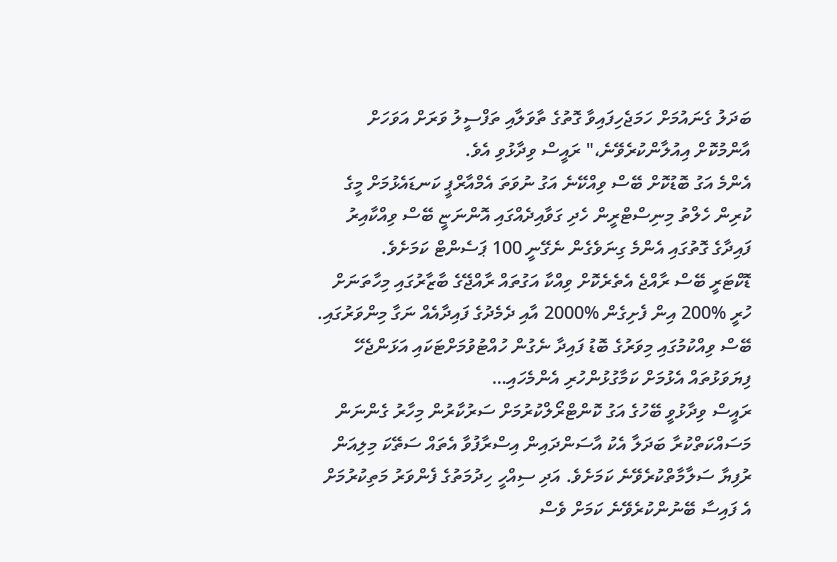ބަދަލު ގެނައުމަށް ހަމަޖެހިފައިވާ ގޮތުގެ ތާވަލާއި ތަފްސީލު ވަރަށް އަވަހަށް އާންމުކޮށް އިއުލާންކުރެވޭނެ،" ރައީސް ވިދާޅުވި އެވެ.
އެންމެ އަގު ބޮޑުކޮށް ބޭސް ވިއްކޭނެ އަގު ނުވަތަ އެމްއާރްޕީ ކަނޑައެޅުމަށް މީގެ ކުރިން ހެލްތު މިނިސްޓްރީން ހެދި ގަވާއިދެއްގައި އޮންނަޏީ ބޭސް ވިއްކާއިރު ފައިދާގެ ގޮތުގައި އެންމެ ގިނަވެގެން ނެގޭނީ 100 ޕަސެންޓް ކަމަށެވެ.
ޑޮކްޓަރީ ބޭސް ރާއްޖެ އެތެރެކޮށް ވިއްކާ އަގުތައް ރާއްޖޭގެ ބާޒާރުގައި މިހާތަނަށް ހުރީ %200 އިން ފެށިގެން %2000 އާއި ދެމެދުގެ ފައިދާއެއް ނަގާ މިންވަރުގައި. ބޭސް ވިއްކުމުގައި މިވަރުގެ ބޮޑު ފައިދާ ނެގުން ހުއްޓުވުމަށްޓަކައި އަޅަންޖެހޭ ފިޔަވަޅުތައް އެޅުމަށް ކަމާގުޅުންހުރި އެންމެހައި…
ރައީސް ވިދާޅުވީ ބޭހުގެ އަގު ކޮންޓްރޯލްކުރުމަށް ސަރުކާރުން މިހާރު ގެންނަން މަސައްކަތްކުރާ ބަދަލާ އެކު އާސަންދައިން އިސްރާފުވާ އެތައް ސަތޭކަ މިލިއަން ރުފިޔާ ސަލާމާތްކުރެވޭނެ ކަމަށެވެ. އަދި ސިއްހީ ހިދުމަތުގެ ފެންވަރު މަތިކުރުމަށް އެ ފައިސާ ބޭނުންކުރެވޭނެ ކަމަށް ވެސް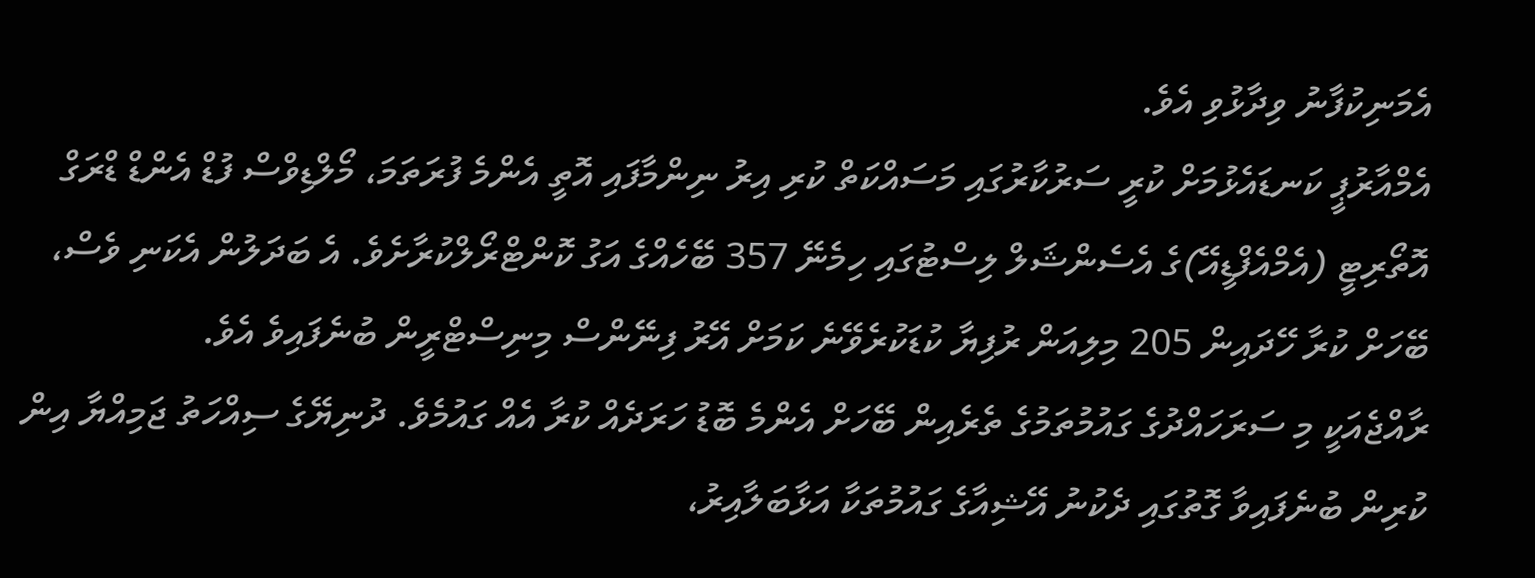އެމަނިކުފާނު ވިދާޅުވި އެވެ.
އެމްއާރުޕީ ކަނޑައެޅުމަށް ކުރީ ސަރުކާރުގައި މަސައްކަތް ކުރި އިރު ނިންމާފައި އޮތީ އެންމެ ފުރަތަމަ، މޯލްޑިވްސް ފުޑް އެންޑް ޑްރަގް އޮތޯރިޓީ (އެމްއެފްޑީއޭ)ގެ އެސެންޝަލް ލިސްޓުގައި ހިމެނޭ 357 ބޭހެއްގެ އަގު ކޮންޓްރޯލްކުރާށެވެ. އެ ބަދަލުން އެކަނި ވެސް، ބޭހަށް ކުރާ ހޭދައިން 205 މިލިއަން ރުފިޔާ ކުޑަކުރެވޭނެ ކަމަށް އޭރު ފިނޭންސް މިނިސްޓްރީން ބުނެފައިވެ އެވެ.
ރާއްޖެއަކީ މި ސަރަހައްދުގެ ގައުމުތަމުގެ ތެރެއިން ބޭހަށް އެންމެ ބޮޑު ހަރަދެއް ކުރާ އެއް ގައުމެވެ. ދުނިޔޭގެ ސިއްހަތު ޖަމިއްޔާ އިން ކުރިން ބުނެފައިވާ ގޮތުގައި ދެކުނު އޭޝިއާގެ ގައުމުތަކާ އަޅާބަލާއިރު،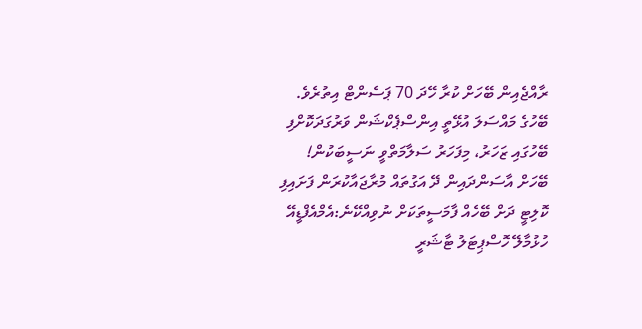ރާއްޖެއިން ބޭހަށް ކުރާ ހޭދަ 70 ޕަސެންޓް އިތުރެވެ.
ބޭހުގެ މައްސަލަ އުޅޭތީ އިންސްޕެކްޝަން ވަރުގަދަކޮށްފި
ބޭހުގައި ޒަހަރު، މިފަހަރު ސަލާމަތްވީ ނަސީބަކުން!
ބޭހަށް އާސަންދައިން ދޭ އަގުތައް މުރާޖައާކުރަން ފަށައިފި
ކޮލިޓީ ދަށް ބޭހެއް ފާމަސީތަކަށް ނުވިއްކޭނެ:އެމްއެފްޑީއޭ
ހުޅުމާލޭ ހޮސްޕިޓަލު ޓާޝަރީ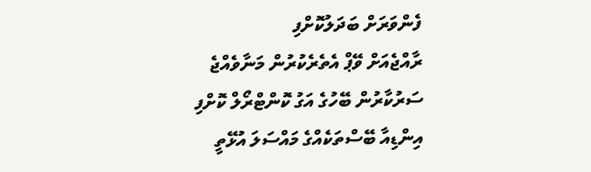ފެންވަރަށް ބަދަލުކޮށްފި
ރާއްޖެއަށް ވޭޕް އެތެރެކުރުން މަނާވެއްޖެ
ސަރުކާރުން ބޭހުގެ އަގު ކޮންޓްރޯލް ކޮށްފި
އިންޑިއާ ބޭސްތަކެއްގެ މައްސަލަ އުޅޭތީ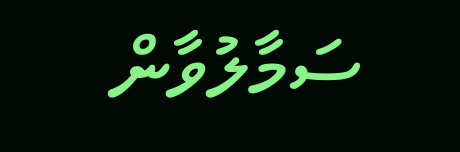ސަމާލުވާން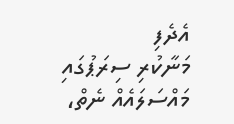އެދެފި
މަނާކުރި ސިރަޕުގައި މައްސަލައެއް ނެތް،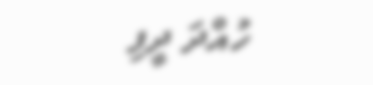ހުއްދަ ދީފި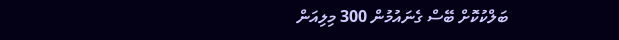ބަލްކުކޮށް ބޭސް ގެނައުމުން 300 މިލިއަން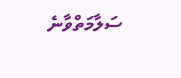ސަލާމަތްވާނެ